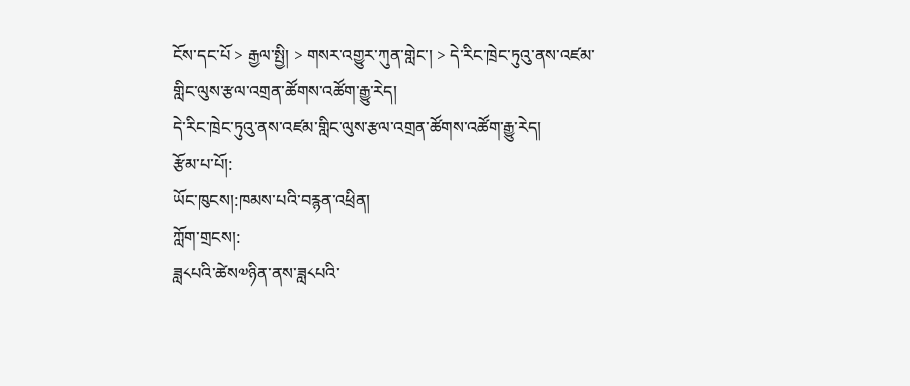ངོས་དང་པོ > རྒྱལ་སྤྱི། > གསར་འགྱུར་ཀུན་གླེང་། > དེ་རིང་ཁྲེང་ཏུའུ་ནས་འཛམ་གླིང་ལུས་རྩལ་འགྲན་ཚོགས་འཚོག་རྒྱུ་རེད།
དེ་རིང་ཁྲེང་ཏུའུ་ནས་འཛམ་གླིང་ལུས་རྩལ་འགྲན་ཚོགས་འཚོག་རྒྱུ་རེད།
རྩོམ་པ་པོ།:
ཡོང་ཁུངས།:ཁམས་པའི་བརྙན་འཕྲིན།
ཀློག་གྲངས།:
ཟླ༨པའི་ཚེས༧ཉིན་ནས་ཟླ༨པའི་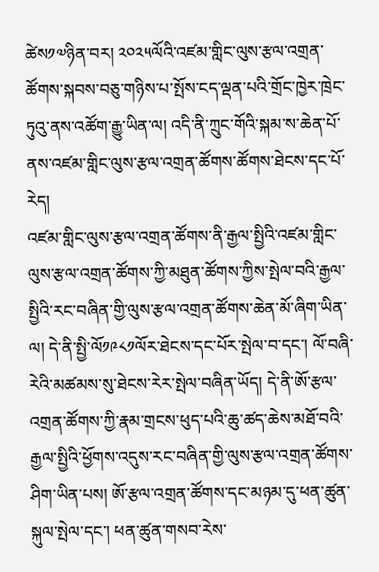ཚེས༡༧ཉིན་བར། ༢༠༢༥ལོའི་འཛམ་གླིང་ལུས་རྩལ་འགྲན་ཚོགས་སྐབས་བཅུ་གཉིས་པ་སྤོས་ངད་ལྡན་པའི་གྲོང་ཁྱེར་ཁྲེང་ཏུའུ་ནས་འཚོག་རྒྱུ་ཡིན་ལ། འདི་ནི་ཀྲུང་གོའི་སྐམ་ས་ཆེན་པོ་ནས་འཛམ་གླིང་ལུས་རྩལ་འགྲན་ཚོགས་ཚོགས་ཐེངས་དང་པོ་རེད།
འཛམ་གླིང་ལུས་རྩལ་འགྲན་ཚོགས་ནི་རྒྱལ་སྤྱིའི་འཛམ་གླིང་ལུས་རྩལ་འགྲན་ཚོགས་ཀྱི་མཐུན་ཚོགས་ཀྱིས་སྤེལ་བའི་རྒྱལ་སྤྱིའི་རང་བཞིན་གྱི་ལུས་རྩལ་འགྲན་ཚོགས་ཆེན་མོ་ཞིག་ཡིན་ལ། དེ་ནི་སྤྱི་ལོ༡༩༨༡ལོར་ཐེངས་དང་པོར་སྤེལ་བ་དང་། ལོ་བཞི་རེའི་མཚམས་སུ་ཐེངས་རེར་སྤེལ་བཞིན་ཡོད། དེ་ནི་ཨོ་རྩལ་འགྲན་ཚོགས་ཀྱི་རྣམ་གྲངས་ཕུད་པའི་ཆུ་ཚད་ཆེས་མཐོ་བའི་རྒྱལ་སྤྱིའི་ཕྱོགས་འདུས་རང་བཞིན་གྱི་ལུས་རྩལ་འགྲན་ཚོགས་ཤིག་ཡིན་པས། ཨོ་རྩལ་འགྲན་ཚོགས་དང་མཉམ་དུ་ཕན་ཚུན་སྐུལ་སྤེལ་དང་། ཕན་ཚུན་གསབ་རེས་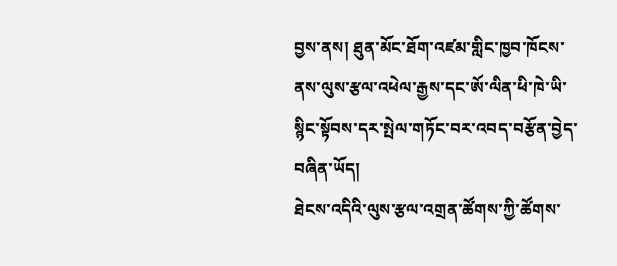བྱས་ནས། ཐུན་མོང་ཐོག་འཛམ་གླིང་ཁྱབ་ཁོངས་ནས་ལུས་རྩལ་འཕེལ་རྒྱས་དང་ཨོ་ལིན་ཕི་ཁེ་ཡི་སྙིང་སྟོབས་དར་སྤེལ་གཏོང་བར་འབད་བརྩོན་བྱེད་བཞིན་ཡོད།
ཐེངས་འདིའི་ལུས་རྩལ་འགྲན་ཚོགས་ཀྱི་ཚོགས་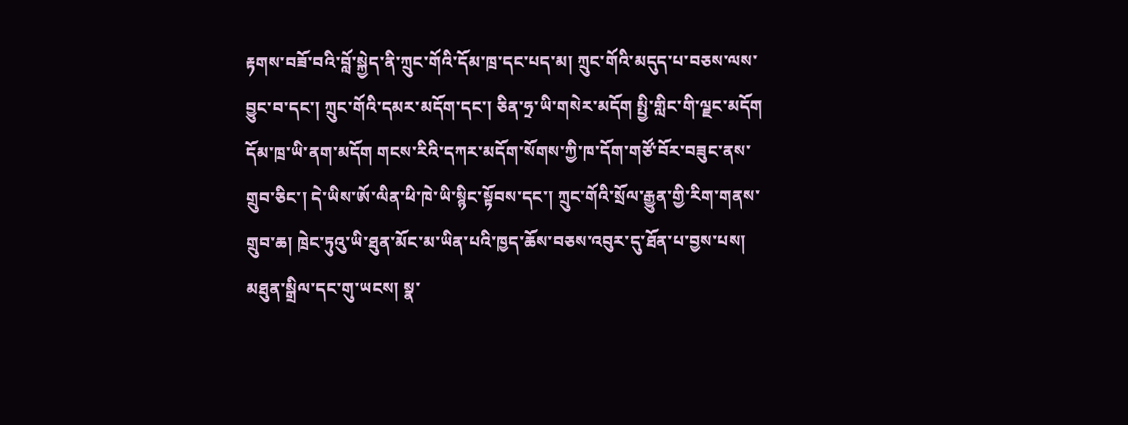རྟགས་བཟོ་བའི་བློ་སྐྱེད་ནི་ཀྲུང་གོའི་དོམ་ཁྲ་དང་པད་མ། ཀྲུང་གོའི་མདུད་པ་བཅས་ལས་བྱུང་བ་དང་། ཀྲུང་གོའི་དམར་མདོག་དང་། ཅིན་ཧྲ་ཡི་གསེར་མདོག སྤྱི་གླིང་གི་ལྗང་མདོག དོམ་ཁྲ་ཡི་ནག་མདོག གངས་རིའི་དཀར་མདོག་སོགས་ཀྱི་ཁ་དོག་གཙོ་བོར་བཟུང་ནས་གྲུབ་ཅིང་། དེ་ཡིས་ཨོ་ལིན་ཕི་ཁེ་ཡི་སྙིང་སྟོབས་དང་། ཀྲུང་གོའི་སྲོལ་རྒྱུན་གྱི་རིག་གནས་གྲུབ་ཆ། ཁྲེང་ཏུའུ་ཡི་ཐུན་མོང་མ་ཡིན་པའི་ཁྱད་ཆོས་བཅས་འབུར་དུ་ཐོན་པ་བྱས་པས། མཐུན་སྒྲིལ་དང་གུ་ཡངས། སྣ་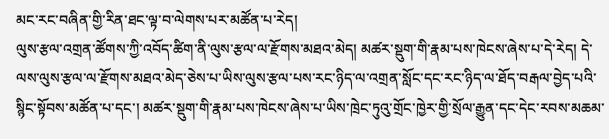མང་རང་བཞིན་གྱི་རིན་ཐང་ལྟ་བ་ལེགས་པར་མཚོན་པ་རེད།
ལུས་རྩལ་འགྲན་ཚོགས་ཀྱི་འབོད་ཚིག་ནི་ལུས་རྩལ་ལ་རྫོགས་མཐའ་མེད། མཚར་སྡུག་གི་རྣམ་པས་ཁེངས་ཞེས་པ་དེ་རེད། དེ་ལས་ལུས་རྩལ་ལ་རྫོགས་མཐའ་མེད་ཅེས་པ་ཡིས་ལུས་རྩལ་པས་རང་ཉིད་ལ་འགྲན་སློང་དང་རང་ཉིད་ལ་ཐོད་བརྒལ་བྱེད་པའི་སྙིང་སྟོབས་མཚོན་པ་དང་། མཚར་སྡུག་གི་རྣམ་པས་ཁེངས་ཞེས་པ་ཡིས་ཁྲེང་ཏུའུ་གྲོང་ཁྱེར་གྱི་སྲོལ་རྒྱུན་དང་དེང་རབས་མཆམ་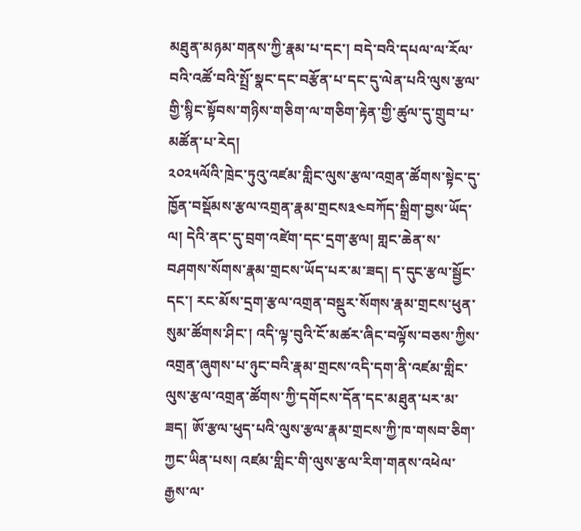མཐུན་མཉམ་གནས་ཀྱི་རྣམ་པ་དང་། བདེ་བའི་དཔལ་ལ་རོལ་བའི་འཚོ་བའི་སྤྲོ་སྣང་དང་བརྩོན་པ་དང་དུ་ལེན་པའི་ལུས་རྩལ་གྱི་སྙིང་སྟོབས་གཉིས་གཅིག་ལ་གཅིག་རྟེན་གྱི་ཚུལ་དུ་གྲུབ་པ་མཚོན་པ་རེད།
༢༠༢༥ལོའི་ཁྲེང་ཏུའུ་འཛམ་གླིང་ལུས་རྩལ་འགྲན་ཚོགས་སྟེང་དུ་ཁྱོན་བསྡོམས་རྩལ་འགྲན་རྣམ་གྲངས༣༤བཀོད་སྒྲིག་བྱས་ཡོད་ལ། དེའི་ནང་དུ་བྲག་འཛེག་དང་དྲག་རྩལ། གླང་ཆེན་ས་བཤགས་སོགས་རྣམ་གྲངས་ཡོད་པར་མ་ཟད། ད་དུང་རྩལ་སྦྱོང་དང་། རང་མོས་དྲག་རྩལ་འགྲན་བསྡུར་སོགས་རྣམ་གྲངས་ཕུན་སུམ་ཚོགས་ཤིང་། འདི་ལྟ་བུའི་ངོ་མཚར་ཞིང་བལྟོས་བཅས་ཀྱིས་འགྲན་ཞུགས་པ་ཉུང་བའི་རྣམ་གྲངས་འདི་དག་ནི་འཛམ་གླིང་ལུས་རྩལ་འགྲན་ཚོགས་ཀྱི་དགོངས་དོན་དང་མཐུན་པར་མ་ཟད། ཨོ་རྩལ་ཕུད་པའི་ལུས་རྩལ་རྣམ་གྲངས་ཀྱི་ཁ་གསབ་ཅིག་ཀྱང་ཡིན་པས། འཛམ་གླིང་གི་ལུས་རྩལ་རིག་གནས་འཕེལ་རྒྱས་ལ་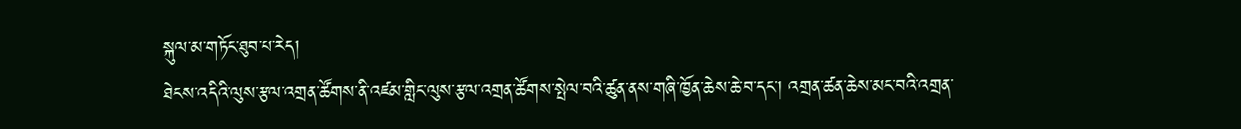སྐུལ་མ་གཏོང་ཐུབ་པ་རེད།
ཐེངས་འདིའི་ལུས་རྩལ་འགྲན་ཚོགས་ནི་འཛམ་གླིང་ལུས་རྩལ་འགྲན་ཚོགས་སྤེལ་བའི་ཚུན་ནས་གཞི་ཁྱོན་ཆེས་ཆེ་བ་དང་། འགྲན་ཚན་ཆེས་མང་བའི་འགྲན་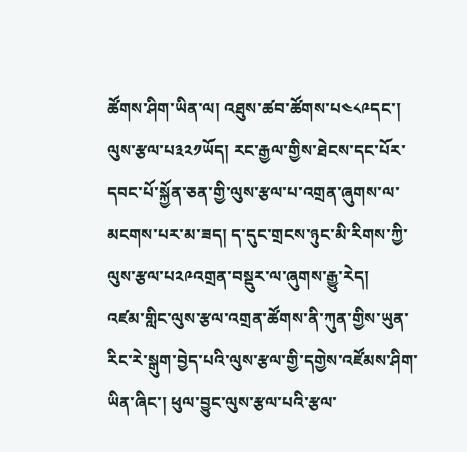ཚོགས་ཤིག་ཡིན་ལ། འཐུས་ཚབ་ཚོགས་པ༤༨༩དང་། ལུས་རྩལ་པ༣༢༡ཡོད། རང་རྒྱལ་གྱིས་ཐེངས་དང་པོར་དབང་པོ་སྐྱོན་ཅན་གྱི་ལུས་རྩལ་པ་འགྲན་ཞུགས་ལ་མངགས་པར་མ་ཟད། ད་དུང་གྲངས་ཉུང་མི་རིགས་ཀྱི་ལུས་རྩལ་པ༢༩འགྲན་བསྡུར་ལ་ཞུགས་རྒྱུ་རེད།
འཛམ་གླིང་ལུས་རྩལ་འགྲན་ཚོགས་ནི་ཀུན་གྱིས་ཡུན་རིང་རེ་སྒུག་བྱེད་པའི་ལུས་རྩལ་གྱི་དགྱེས་འཛོམས་ཤིག་ཡིན་ཞིང་། ཕུལ་བྱུང་ལུས་རྩལ་པའི་རྩལ་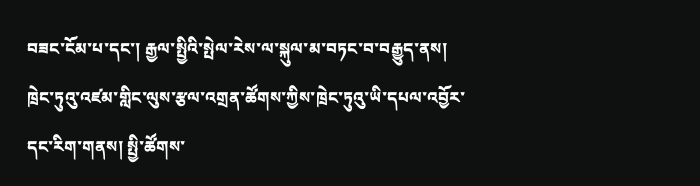བཟང་ངོམ་པ་དང་། རྒྱལ་སྤྱིའི་སྤེལ་རེས་ལ་སྐུལ་མ་བཏང་བ་བརྒྱུད་ནས། ཁྲེང་ཏུའུ་འཛམ་གླིང་ལུས་རྩལ་འགྲན་ཚོགས་ཀྱིས་ཁྲེང་ཏུའུ་ཡི་དཔལ་འབྱོར་དང་རིག་གནས། སྤྱི་ཚོགས་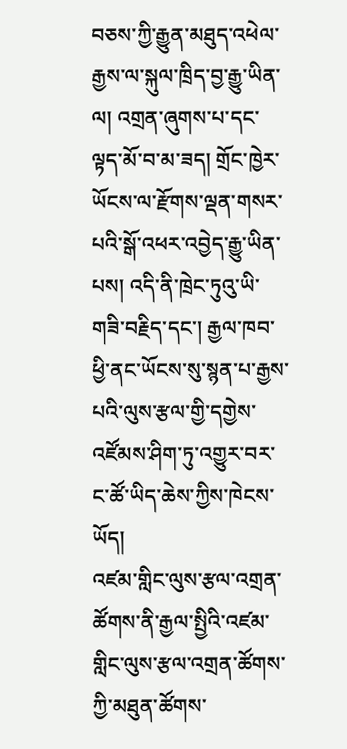བཅས་ཀྱི་རྒྱུན་མཐུད་འཕེལ་རྒྱས་ལ་སྐུལ་ཁྲིད་བྱ་རྒྱུ་ཡིན་ལ། འགྲན་ཞུགས་པ་དང་ལྟད་མོ་བ་མ་ཟད། གྲོང་ཁྱེར་ཡོངས་ལ་རྫོགས་ལྡན་གསར་པའི་སྒོ་འཕར་འབྱེད་རྒྱུ་ཡིན་པས། འདི་ནི་ཁྲེང་ཏུའུ་ཡི་གཟི་བརྗིད་དང་། རྒྱལ་ཁབ་ཕྱི་ནང་ཡོངས་སུ་སྙན་པ་རྒྱས་པའི་ལུས་རྩལ་གྱི་དགྱེས་འཛོམས་ཤིག་ཏུ་འགྱུར་བར་ང་ཚོ་ཡིད་ཆེས་ཀྱིས་ཁེངས་ཡོད།
འཛམ་གླིང་ལུས་རྩལ་འགྲན་ཚོགས་ནི་རྒྱལ་སྤྱིའི་འཛམ་གླིང་ལུས་རྩལ་འགྲན་ཚོགས་ཀྱི་མཐུན་ཚོགས་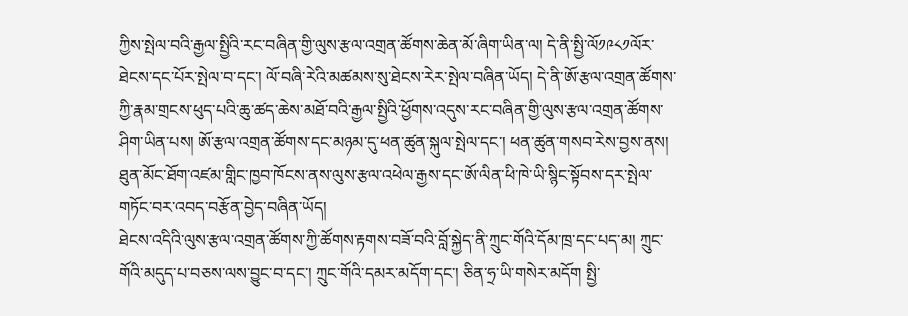ཀྱིས་སྤེལ་བའི་རྒྱལ་སྤྱིའི་རང་བཞིན་གྱི་ལུས་རྩལ་འགྲན་ཚོགས་ཆེན་མོ་ཞིག་ཡིན་ལ། དེ་ནི་སྤྱི་ལོ༡༩༨༡ལོར་ཐེངས་དང་པོར་སྤེལ་བ་དང་། ལོ་བཞི་རེའི་མཚམས་སུ་ཐེངས་རེར་སྤེལ་བཞིན་ཡོད། དེ་ནི་ཨོ་རྩལ་འགྲན་ཚོགས་ཀྱི་རྣམ་གྲངས་ཕུད་པའི་ཆུ་ཚད་ཆེས་མཐོ་བའི་རྒྱལ་སྤྱིའི་ཕྱོགས་འདུས་རང་བཞིན་གྱི་ལུས་རྩལ་འགྲན་ཚོགས་ཤིག་ཡིན་པས། ཨོ་རྩལ་འགྲན་ཚོགས་དང་མཉམ་དུ་ཕན་ཚུན་སྐུལ་སྤེལ་དང་། ཕན་ཚུན་གསབ་རེས་བྱས་ནས། ཐུན་མོང་ཐོག་འཛམ་གླིང་ཁྱབ་ཁོངས་ནས་ལུས་རྩལ་འཕེལ་རྒྱས་དང་ཨོ་ལིན་ཕི་ཁེ་ཡི་སྙིང་སྟོབས་དར་སྤེལ་གཏོང་བར་འབད་བརྩོན་བྱེད་བཞིན་ཡོད།
ཐེངས་འདིའི་ལུས་རྩལ་འགྲན་ཚོགས་ཀྱི་ཚོགས་རྟགས་བཟོ་བའི་བློ་སྐྱེད་ནི་ཀྲུང་གོའི་དོམ་ཁྲ་དང་པད་མ། ཀྲུང་གོའི་མདུད་པ་བཅས་ལས་བྱུང་བ་དང་། ཀྲུང་གོའི་དམར་མདོག་དང་། ཅིན་ཧྲ་ཡི་གསེར་མདོག སྤྱི་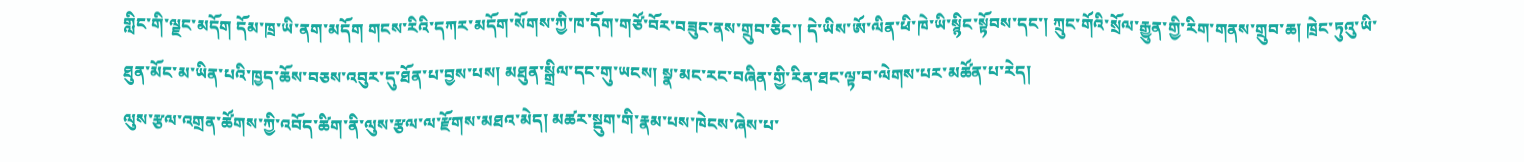གླིང་གི་ལྗང་མདོག དོམ་ཁྲ་ཡི་ནག་མདོག གངས་རིའི་དཀར་མདོག་སོགས་ཀྱི་ཁ་དོག་གཙོ་བོར་བཟུང་ནས་གྲུབ་ཅིང་། དེ་ཡིས་ཨོ་ལིན་ཕི་ཁེ་ཡི་སྙིང་སྟོབས་དང་། ཀྲུང་གོའི་སྲོལ་རྒྱུན་གྱི་རིག་གནས་གྲུབ་ཆ། ཁྲེང་ཏུའུ་ཡི་ཐུན་མོང་མ་ཡིན་པའི་ཁྱད་ཆོས་བཅས་འབུར་དུ་ཐོན་པ་བྱས་པས། མཐུན་སྒྲིལ་དང་གུ་ཡངས། སྣ་མང་རང་བཞིན་གྱི་རིན་ཐང་ལྟ་བ་ལེགས་པར་མཚོན་པ་རེད།
ལུས་རྩལ་འགྲན་ཚོགས་ཀྱི་འབོད་ཚིག་ནི་ལུས་རྩལ་ལ་རྫོགས་མཐའ་མེད། མཚར་སྡུག་གི་རྣམ་པས་ཁེངས་ཞེས་པ་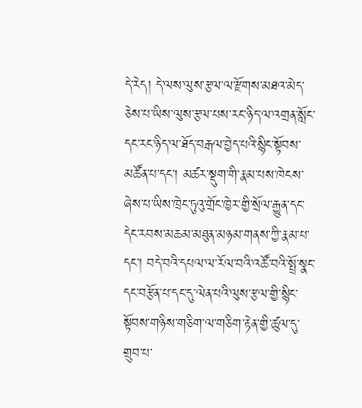དེ་རེད། དེ་ལས་ལུས་རྩལ་ལ་རྫོགས་མཐའ་མེད་ཅེས་པ་ཡིས་ལུས་རྩལ་པས་རང་ཉིད་ལ་འགྲན་སློང་དང་རང་ཉིད་ལ་ཐོད་བརྒལ་བྱེད་པའི་སྙིང་སྟོབས་མཚོན་པ་དང་། མཚར་སྡུག་གི་རྣམ་པས་ཁེངས་ཞེས་པ་ཡིས་ཁྲེང་ཏུའུ་གྲོང་ཁྱེར་གྱི་སྲོལ་རྒྱུན་དང་དེང་རབས་མཆམ་མཐུན་མཉམ་གནས་ཀྱི་རྣམ་པ་དང་། བདེ་བའི་དཔལ་ལ་རོལ་བའི་འཚོ་བའི་སྤྲོ་སྣང་དང་བརྩོན་པ་དང་དུ་ལེན་པའི་ལུས་རྩལ་གྱི་སྙིང་སྟོབས་གཉིས་གཅིག་ལ་གཅིག་རྟེན་གྱི་ཚུལ་དུ་གྲུབ་པ་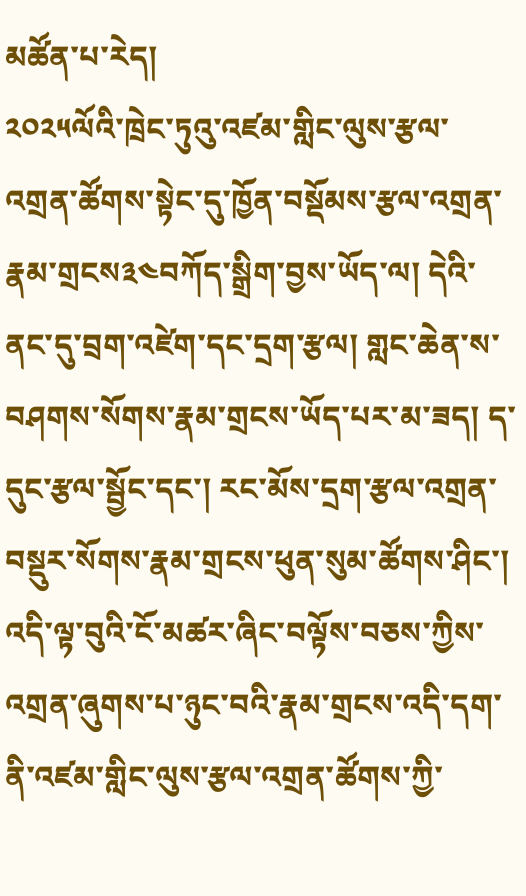མཚོན་པ་རེད།
༢༠༢༥ལོའི་ཁྲེང་ཏུའུ་འཛམ་གླིང་ལུས་རྩལ་འགྲན་ཚོགས་སྟེང་དུ་ཁྱོན་བསྡོམས་རྩལ་འགྲན་རྣམ་གྲངས༣༤བཀོད་སྒྲིག་བྱས་ཡོད་ལ། དེའི་ནང་དུ་བྲག་འཛེག་དང་དྲག་རྩལ། གླང་ཆེན་ས་བཤགས་སོགས་རྣམ་གྲངས་ཡོད་པར་མ་ཟད། ད་དུང་རྩལ་སྦྱོང་དང་། རང་མོས་དྲག་རྩལ་འགྲན་བསྡུར་སོགས་རྣམ་གྲངས་ཕུན་སུམ་ཚོགས་ཤིང་། འདི་ལྟ་བུའི་ངོ་མཚར་ཞིང་བལྟོས་བཅས་ཀྱིས་འགྲན་ཞུགས་པ་ཉུང་བའི་རྣམ་གྲངས་འདི་དག་ནི་འཛམ་གླིང་ལུས་རྩལ་འགྲན་ཚོགས་ཀྱི་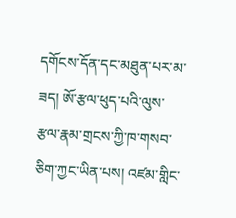དགོངས་དོན་དང་མཐུན་པར་མ་ཟད། ཨོ་རྩལ་ཕུད་པའི་ལུས་རྩལ་རྣམ་གྲངས་ཀྱི་ཁ་གསབ་ཅིག་ཀྱང་ཡིན་པས། འཛམ་གླིང་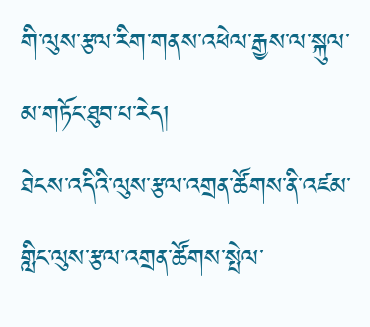གི་ལུས་རྩལ་རིག་གནས་འཕེལ་རྒྱས་ལ་སྐུལ་མ་གཏོང་ཐུབ་པ་རེད།
ཐེངས་འདིའི་ལུས་རྩལ་འགྲན་ཚོགས་ནི་འཛམ་གླིང་ལུས་རྩལ་འགྲན་ཚོགས་སྤེལ་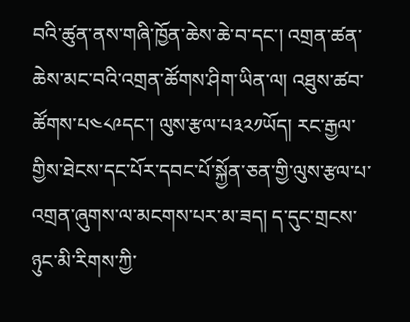བའི་ཚུན་ནས་གཞི་ཁྱོན་ཆེས་ཆེ་བ་དང་། འགྲན་ཚན་ཆེས་མང་བའི་འགྲན་ཚོགས་ཤིག་ཡིན་ལ། འཐུས་ཚབ་ཚོགས་པ༤༨༩དང་། ལུས་རྩལ་པ༣༢༡ཡོད། རང་རྒྱལ་གྱིས་ཐེངས་དང་པོར་དབང་པོ་སྐྱོན་ཅན་གྱི་ལུས་རྩལ་པ་འགྲན་ཞུགས་ལ་མངགས་པར་མ་ཟད། ད་དུང་གྲངས་ཉུང་མི་རིགས་ཀྱི་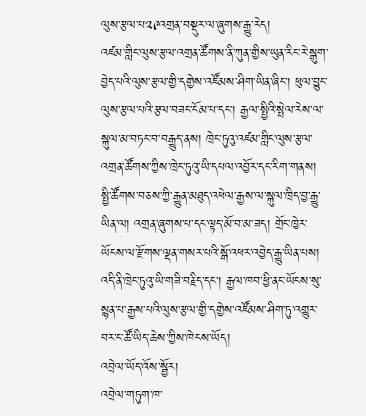ལུས་རྩལ་པ༢༩འགྲན་བསྡུར་ལ་ཞུགས་རྒྱུ་རེད།
འཛམ་གླིང་ལུས་རྩལ་འགྲན་ཚོགས་ནི་ཀུན་གྱིས་ཡུན་རིང་རེ་སྒུག་བྱེད་པའི་ལུས་རྩལ་གྱི་དགྱེས་འཛོམས་ཤིག་ཡིན་ཞིང་། ཕུལ་བྱུང་ལུས་རྩལ་པའི་རྩལ་བཟང་ངོམ་པ་དང་། རྒྱལ་སྤྱིའི་སྤེལ་རེས་ལ་སྐུལ་མ་བཏང་བ་བརྒྱུད་ནས། ཁྲེང་ཏུའུ་འཛམ་གླིང་ལུས་རྩལ་འགྲན་ཚོགས་ཀྱིས་ཁྲེང་ཏུའུ་ཡི་དཔལ་འབྱོར་དང་རིག་གནས། སྤྱི་ཚོགས་བཅས་ཀྱི་རྒྱུན་མཐུད་འཕེལ་རྒྱས་ལ་སྐུལ་ཁྲིད་བྱ་རྒྱུ་ཡིན་ལ། འགྲན་ཞུགས་པ་དང་ལྟད་མོ་བ་མ་ཟད། གྲོང་ཁྱེར་ཡོངས་ལ་རྫོགས་ལྡན་གསར་པའི་སྒོ་འཕར་འབྱེད་རྒྱུ་ཡིན་པས། འདི་ནི་ཁྲེང་ཏུའུ་ཡི་གཟི་བརྗིད་དང་། རྒྱལ་ཁབ་ཕྱི་ནང་ཡོངས་སུ་སྙན་པ་རྒྱས་པའི་ལུས་རྩལ་གྱི་དགྱེས་འཛོམས་ཤིག་ཏུ་འགྱུར་བར་ང་ཚོ་ཡིད་ཆེས་ཀྱིས་ཁེངས་ཡོད།
འབྲེལ་ཡོད་འོས་སྦྱོར།
འབྲེལ་གཏུག་ཁ་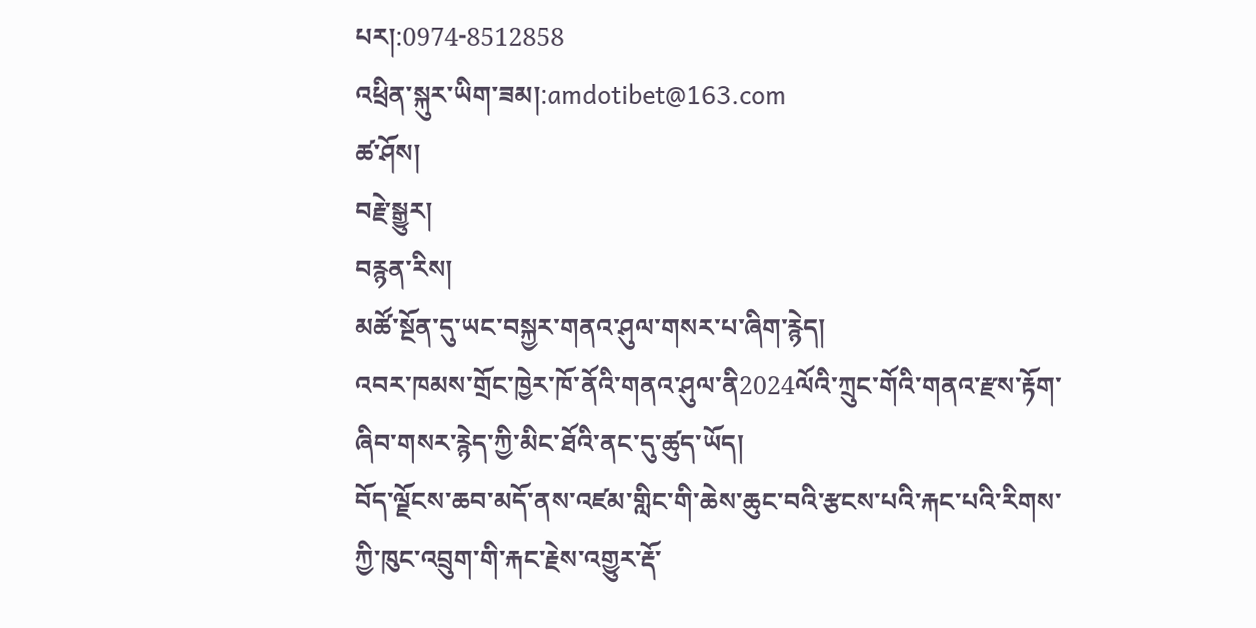པར།:0974-8512858
འཕྲིན་སྐུར་ཡིག་ཟམ།:amdotibet@163.com
ཚ་ཤོས།
བརྗེ་སྒྱུར།
བརྙན་རིས།
མཚོ་སྔོན་དུ་ཡང་བསྐྱར་གནའ་ཤུལ་གསར་པ་ཞིག་རྙེད།
འབར་ཁམས་གྲོང་ཁྱེར་ཁོ་ནོའི་གནའ་ཤུལ་ནི2024ལོའི་ཀྲུང་གོའི་གནའ་རྫས་རྟོག་ཞིབ་གསར་རྙེད་ཀྱི་མིང་ཐོའི་ནང་དུ་ཚུད་ཡོད།
བོད་ལྗོངས་ཆབ་མདོ་ནས་འཛམ་གླིང་གི་ཆེས་ཆུང་བའི་རྩངས་པའི་རྐང་པའི་རིགས་ཀྱི་ཁུང་འབྲུག་གི་རྐང་རྗེས་འགྱུར་རྡོ་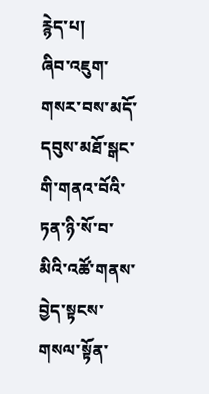རྙེད་པ།
ཞིབ་འཇུག་གསར་བས་མདོ་དབུས་མཐོ་སྒང་གི་གནའ་བོའི་ཏན་ཉི་སོ་བ་མིའི་འཚོ་གནས་བྱེད་སྟངས་གསལ་སྟོན་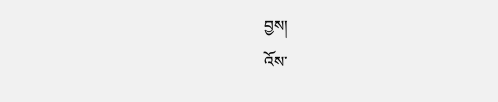བྱས།
འོས་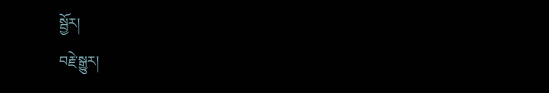སྦྱོར།
བརྗེ་སྒྱུར།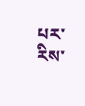པར་རིས་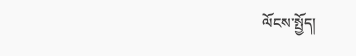ལོངས་སྤྱོད།